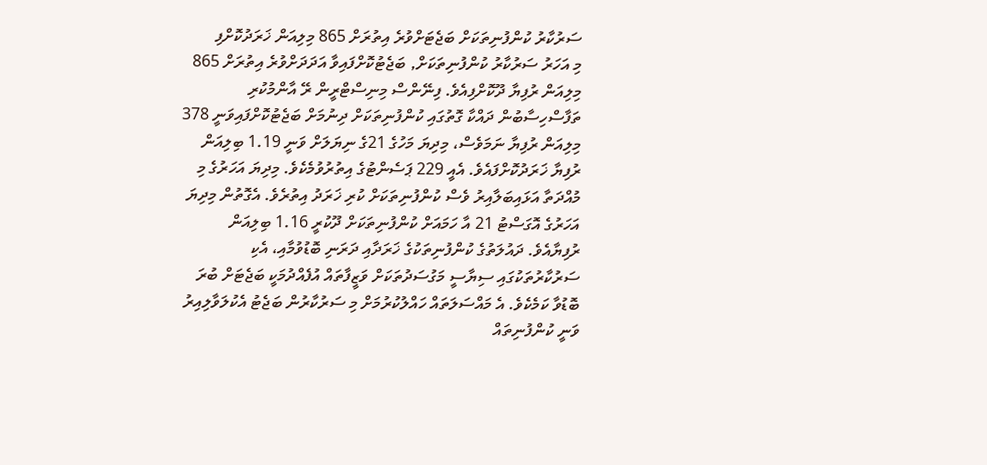ސަރުކާރު ކުންފުނިތަކަށް ބަޖެޓަށްވުރެ އިތުރަށް 865 މިލިއަން ޚަރަދުކޮށްފި
މި އަހަރު ސަރުކާރު ކުންފުނިތަކަށް, ބަޖެޓުކޮށްފައިވާ އަދަދަށްވުރެ އިތުރަށް 865 މިލިއަން ރުފިޔާ ދޫކޮށްފިއެވެ. ފިނޭންސް މިނިސްޓްރީން ރޭ އާންމުކުރި ތަފާސްހިސާބުން ދައްކާ ގޮތުގައި ކުންފުނިތަކަށް ދިނުމަށް ބަޖެޓުކޮށްފައިވަނީ 378 މިލިއަން ރުފިޔާ ނަމަވެސް، މިދިޔަ މަހުގެ 21ގެ ނިޔަލަށް ވަނީ 1.19 ބިލިއަން ރުފިޔާ ޚަރަދުކޮށްފައެވެ. އެއީ 229 ޕަސެންޓުގެ އިތުރުވުމެކެވެ. މިދިޔަ އަހަރުގެ މި މުއްދަތާ އަޅައިބަލާއިރު ވެސް ކުންފުނިތަކަށް ކުރި ޚަރަދު އިތުރެވެ. އެގޮތުން މިދިޔަ އަހަރުގެ އޮގަސްޓު 21 އާ ހަމައަށް ކުންފުނިތަކަށް ދޫކުރީ 1.16 ބިލިއަން ރުފިޔާއެވެ. ދައުލަތުގެ ކުންފުނިތަކުގެ ޚަރަދާއި ދަރަނި ބޮޑުވުމާއި، އެކި ސަރުކާރުތަކުގައި ސިޔާސީ މަގުސަދުތަކަށް ވަޒީފާތައް އުފެއްދުމަކީ ބަޖެޓަށް ބުރަ ބޮޑުވާ ކަމެކެވެ. އެ މައްސަލަތައް ހައްލުކުރުމަށް މި ސަރުކާރުން ބަޖެޓު އެކުލަވާލިއިރު ވަނީ ކުންފުނިތައް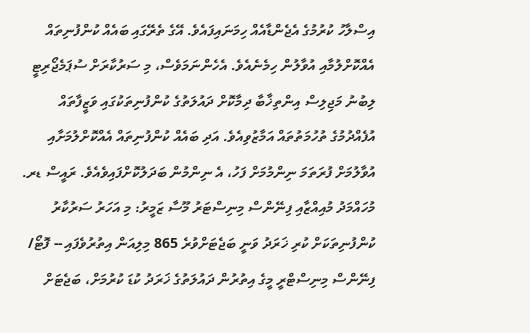އިސްލާހު ކުރުމުގެ އެޖެންޑާއެއް ހިމަނައިފައެވެ. އޭގެ ތެރޭގައި ބައެއް ކުންފުނިތައް އެއްކޮށްލުމާއި އުވާލުން ހިމެނެއެވެ. އެހެންނަމަވެސް، މި ސަރުކާރަށް ސުޕަމެޖޯރިޓީ ލިބުނު މަޖިލިސް އިންތިޚާބާ ދިމާކޮށް ދައުލަތުގެ ކުންފުނިތަކުގައި ވަޒީފާތައް އުފެއްދުމުގެ ތުހުމަތުތައް އަމާޒުވިއެވެ. އަދި ބައެއް ކުންފުނިތައް އެއްކޮށްލުމަށާއި އުވާލުމަށް ފުރަތަމަ ނިންމުމަށް ފަހު، އެ ނިންމުން ބަދަލުކޮށްފައިވެއެވެ. ރައީސް ޑރ. މުހައްމަދު މުއިއްޒާއި ފިނޭންސް މިނިސްޓަރު މޫސާ ޒަމީރު: މި އަހަރު ސަރުކާރު ކުންފުނިތަކަށް ކުރި ޚަރަދު ވަނީ ބަޖެޓަށްވުރެ 865 މިލިއަން އިތުރުވެފައި -- ފޮޓޯ/ ފިނޭންސް މިނިސްޓްރީ މީގެ އިތުރުން ދައުލަތުގެ ޚަރަދު ކުޑަ ކުރުމަށް، ބަޖެޓަށް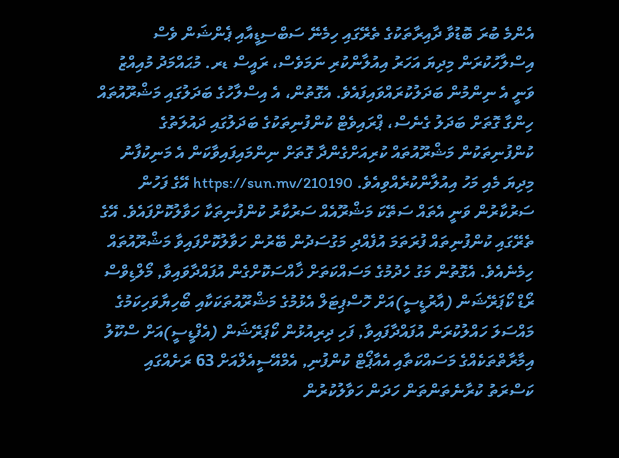އެންމެ ބުރަ ބޮޑުވާ ދާއިރާތަކުގެ ތެރޭގައި ހިމެނޭ ސަބްސިޑީއާއި ޕެންޝަން ވެސް އިސްލާހުކުރަން މިދިޔަ އަހަރު އިއުލާންކުރި ނަމަވެސް، ރައީސް ޑރ. މުޙައްމަދު މުއިއްޒު ވަނީ އެ ނިންމުން ބަދަލުކުރައްވައިފައެވެ. އެގޮތުން، އެ އިސްލާހުގެ ބަދަލުގައި މަޝްރޫއުތައް ހިންގާ ގޮތަށް ބަދަލު ގެނެސް، ޕްރައިވެޓް ކުންފުނިތަކުގެ ބަދަލުގައި ދައުލަތުގެ ކުންފުނިތަކުން މަޝްރޫއުތައް ކުރިއަށްގެންދާ ގޮތަށް ނިންމައިފައިވާކަން އެ މަނިކުފާނު މިދިޔަ މެއި މަހު އިއުލާންކުރެއްވިއެވެ. https://sun.mv/210190 އޭގެ ފަހުން ސަރުކާރުން ވަނީ އެތައް ސަތޭކަ މަޝްރޫއެއް ސަރުކާރު ކުންފުނިތަކާ ހަވާލުކޮށްފައެވެ. އޭގެ ތެރޭގައި ކުންފުނިތައް ފުރަތަމަ އުފެއްދި މަގުސަދުން ބޭރުން ހަވާލުކޮށްފައިވާ މަޝްރޫއުތައް ހިމެނެއެވެ. އެގޮތުން މަގު ހެދުމުގެ މަސައްކަތަށް ޚާއްސަކޮށްގެން އުފައްދާވައިވާ, މޯލްޑިވްސް ރޯޑް ކޯޕަރޭޝަން (އާރުޑީސީ)އަށް ހޮސްޕިޓަލް އެޅުމުގެ މަޝްރޫއުތަކަކާއި ބޯހިޔާވަހިކަމުގެ މައްސަލަ ހައްލުކުރަން އުފައްދާފައިވާ, ފަހި ދިރިއުޅުން ކޯޕަރޭޝަން (އެފްޑީސީ)އަށް ސްކޫލު އިމާރާތްތަކެއްގެ މަސައްކަތާއި އެއާޕޯޓް ކުންފުނި, އެމްއޭސީއެލްއަށް 63 ރަށެއްގައި ކަސްރަތު ކުރާނެތަންތަން ހަދަން ހަވާލުކުރުން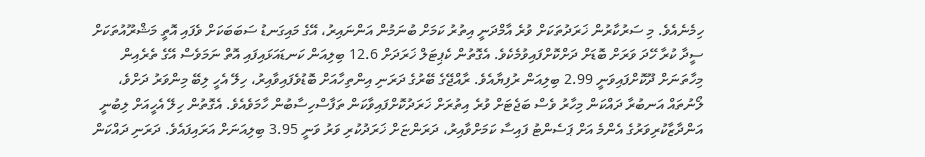ހިމެނެއެވެ. މި ސަރުކާރުން ޚަރަދުތަކަށް ވުރެ އާމްދަނީ އިތުރު ކަމަށް ބުނަމުން އަންނައިރު، އޭގެ މައިގަނޑު ސަބަބަކަށް ވެފައި އޮތީ މަޝްރޫއުތަކަށް ސީދާ ކުރާ ހޭދަ ވަރަށް ބޮޑަށް ދަށްކޮށްފައިވުމެކެވެ. އެގޮތުން ކެޕިޓަލް ޚަރަދަށް 12.6 ބިލިއަން ކަނޑައަޅައިފައި އޮތް ނަމަވެސް އޭގެ ތެރެއިން މިހާތަނަށް ދޫކޮށްފައިވަނީ 2.99 ބިލިއަން ރުފިޔާއެވެ. ރާއްޖޭގެ ބޭރުގެ ދަރަނި އިންތިހާއަށް ބޮޑުވެފައިވާއިރު، ހިލޭ އެހީ ލިބޭ މިންވަރު ދަށްވެ، ލޯނުތައް އަނބުރާ ދައްކަން މިހާރު ވެސް ބަޖެޓަށް ވުރެ އިތުރަށް ޚަރަދުކޮށްފައިވާކަން ތަފާސްހިސާބުން ހާމަވެއެވެ. އެގޮތުން ހިލޭ އެހީއަށް ލިބުނީ އަންދާޒާކުރިވަރުގެ އެންމެ އަށް ޕަސެންޓު ފައިސާ ކަމަށްވާއިރު، ދަރަންޏަށް ޚަރަދުކުރި ވަރު ވަނީ 3.95 ބިލިއަނަށް އަރައިފައެވެ. ދަރަނި ދައްކަން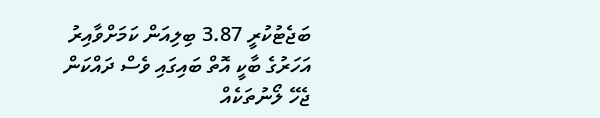ބަޖެޓުކުރީ 3.87 ބިލިއަން ކަމަށްވާއިރު އަހަރުގެ ބާކީ އޮތް ބައިގައި ވެސް ދައްކަން ޖެހޭ ލޯނުތަކެއް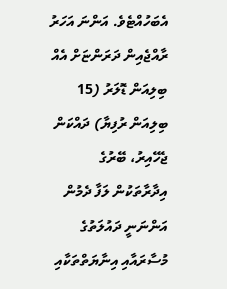އެބަހުއްޓެވެ. އަންނަ އަހަރު ރާއްޖެއިން ދަރަންޏަށް އެއް ބިލިއަން ޑޮލަރު (15 ބިލިއަން ރުފިޔާ) ދައްކަން ޖެހޭއިރު، ބޭރުގެ އިދާރާތަކުން ލަފާ ދެމުން އަންނަނީ ދައުލަތުގެ މުސާރައާއި އިނާޔަތްތަކާއި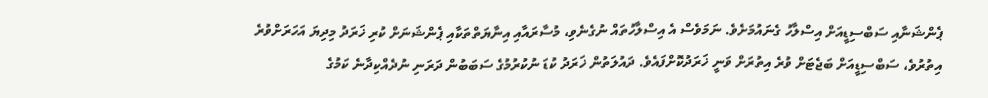ޕެންޝަނާއި ސަބްސިޑީއަށް އިސްލާހު ގެނައުމަށެވެ. ނަމަވެސް އެ އިސްލާހުތައް ނުގެނެވި، މުސާރައާއި އިނާޔަތްތަކާއި ޕެންޝަނަށް ކުރި ޚަރަދު މިދިޔަ އަހަރަށްވުރެ އިތުރުވެ، ސަބްސިޑީއަށް ބަޖެޓަށް ވުރެ އިތުރަށް ވަނީ ޚަރަދުކޮށްފައެވެ. ދައުލަތުން ޚަރަދު ކުޑަ ނުކުރުމުގެ ސަބަބުން ދަރަނި ނުދެއްކިދާނެ ކަމުގެ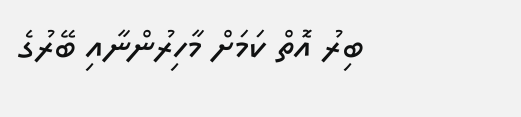ބިރު އޮތް ކަމަށް މާހިރުންނާއި ބޭރުގެ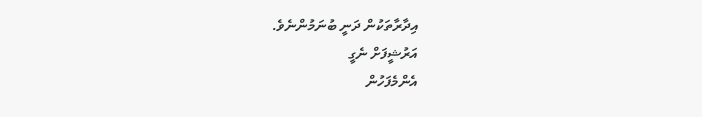އިދާރާތަކުން ދަނީ ބުނަމުންނެވެ.
އަރުޝީފަށް ނެގީ
އެންމެފަހުން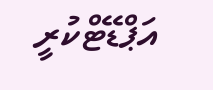އަޕްޑޭޓްކުރީ